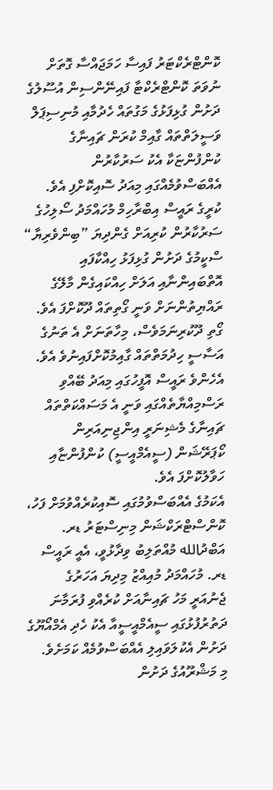ކޮންޓްރެކްޓަރު ފައިސާ ހަމަޖައްސާ ގޮތަށް ނުވަތަ ކޮންޓްރެކްޓާ ފައިނޭންސިން އުސޫލުގެ ދަށުން ގުޅިފަޅުގެ މަގުތައް ހެދުމާއި މުނިސިޕަލް ވަސީލަތްތައް ގާއިމް ކުރަން ޗައިނާގެ ކުންފުންޏަކާ އެކު ސަރުކާރުން އެއްބަސްވުމެއްގައި މިއަދު ސޮއިކޮށްފި އެވެ.
ކުރީގެ ރައީސް އިބްރާހިމް މުހައްމަދު ސޯލިހުގެ ސަރުކާރުން ކުރިއަށް ގެންދިޔަ ”ބިންވެރިޔާ“ ސްކީމުގެ ދަށުން ގުޅިފަޅު ހިއްކާފައި އޮތްބައިންނާއި އަލަށް ހިއްކައިގެން މާލޭގެ ރައްޔިތުންނަށް ވަނީ ގޯތިތައް ދޫކޮށްފަ އެވެ. ގޯތި ދޫކުރިނަމަވެސް، މިހާތަނަށް އެ ތަނުގެ އަސާސީ ހިދުމަތްތައް ގާއިމުކޮށްފައިނުވެ އެވެ.
އެހެންވެ ރައީސް އޮފީހުގައި މިއަދު ބޭއްވި ރަސްމިއްޔާތެއްގައި ވަނީ އެ މަސައްކަތްތައް ޗައިނާގެ މެޝިނަރީ އިންޖިނިއަރިން ކޯޕަރޭޝަން (ސީއެމްއީސީ) ކުންފުންޏާއި ހަވާލުކޮށްފަ އެވެ.
އެކަމުގެ އެއްބަސްވުމުގައި ސޮއިކުރެއްވުމަށް ފަހު، ކޮންސްޓްރަކްޝަން މިނިސްޓަރު ޑރ. އަބްދުالله މުއްތަލިބު ވިދާޅުވީ، އެއީ ރައީސް ޑރ. މުހައްމަދު މުއިއްޒު މިދިޔަ އަހަރުގެ ޖެނުއަރީ މަހު ޗައިނާއަށް ކުރެއްވި ފުރަމާނަ ދަތުރުފުޅުގައި ސީއެމްއީސީއާ އެކު ހެދި އެމްއޯޔޫގެ ދަށުން އެކުލަވައިލި އެއްބަސްވުމެއް ކަމަށެވެ.
މި މަޝްރޫއުގެ ދަށުން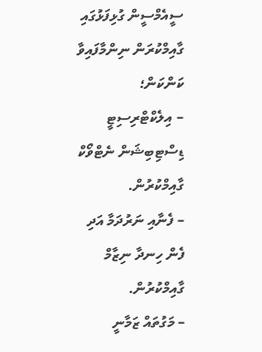ސީއެމްސީން ގުޅިފަޅުގައި ގާއިމްކުރަން ނިންމާފައިވާ ކަންކަން؛
– އިލެކްޓްރިސިޓީ ޑިސްޓިބިޝަން ނެޓްވޯކް ގާއިމްކުރުން.
– ފެނާއި ނަރުދަމާ އަދި ފެން ހިނދާ ނިޒާމް ގާއިމްކުރުން.
– މަގުތައް ޒަމާނީ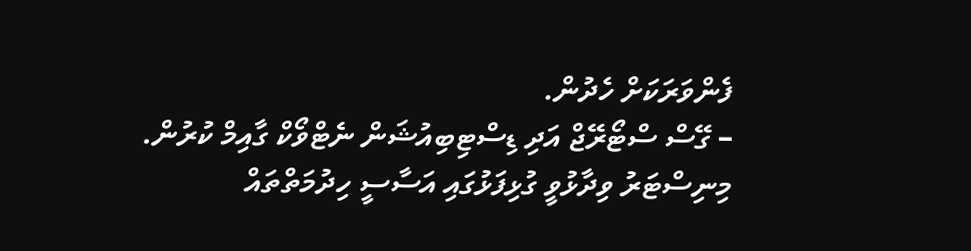ފެންވަރަކަށް ހެދުން.
– ގޭސް ސްޓޯރޭޖް އަދި ޑިސްޓިބިއުޝަން ނެޓްވޯކް ގާއިމް ކުރުން.
މިނިސްޓަރު ވިދާޅުވީ ގުޅިފަޅުގައި އަސާސީ ހިދުމަތްތައް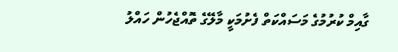ގާއިމް ކުރުމުގެ މަސައްކަތް ފެށުމަކީ މާލޭގެ ތޮއްޖެހުން ހައްލު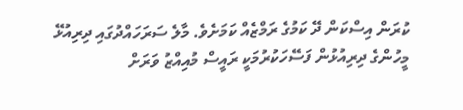ކުރަން އިސްކަން ދޭ ކަމުގެ ރަމްޒެއް ކަމަށެވެ. މާލެ ސަރަހައްދުގައި ދިރިއުޅޭ މީހުންގެ ދިރިއުޅުން ފަސޭހަކުރުމަކީ ރައީސް މުއިއްޒު ވަރަށް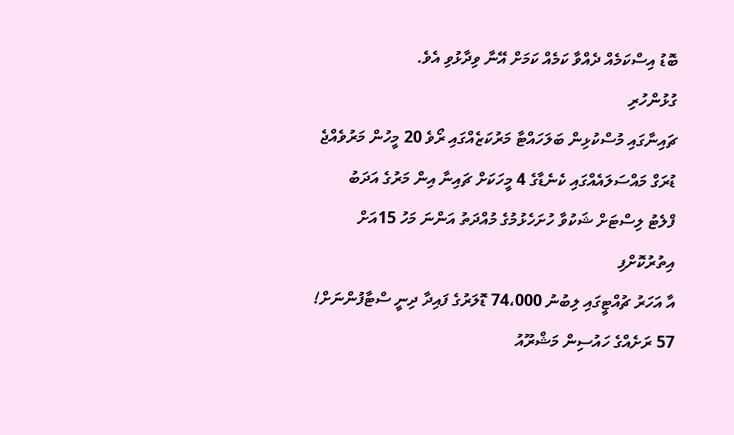ބޮޑު އިސްކަމެއް ދެއްވާ ކަމެއް ކަމަށް އޭނާ ވިދާޅުވި އެވެ.
ގުޅުންހުރި
ޗައިނާގައި މުސްކުޅިން ބަލަހައްޓާ މަރުކަޒެއްގައި ރޯވެ 20 މީހުން މަރުވެއްޖެ
ޑުރަގް މައްސަލައެއްގައި ކެނެޑާގެ 4 މީހަކަށް ޗައިނާ އިން މަރުގެ އަދަބު
ފްލެޓު ލިސްޓަށް ޝަކުވާ ހުށަހެޅުމުގެ މުއްދަތު އަންނަ މަހު 15އަށް އިތުރުކޮށްފި
އާ އަހަރު ޗުއްޓީގައި ލިބުނު 74،000 ޑޮލަރުގެ ފައިދާ ދިނީ ސްޓާފުންނަށް!
57 ރަށެއްގެ ހައުސިން މަޝްރޫއު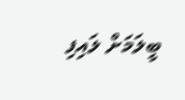ބީލަމަށް ލައިފި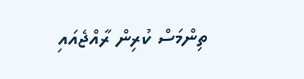ތިންމަސް ކުރިން ރާއްޖެއައި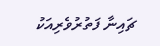ޗައިނާ ފަތުރުވެރިއަކު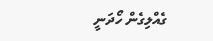ގެއްލިގެން ހޯދަނީ